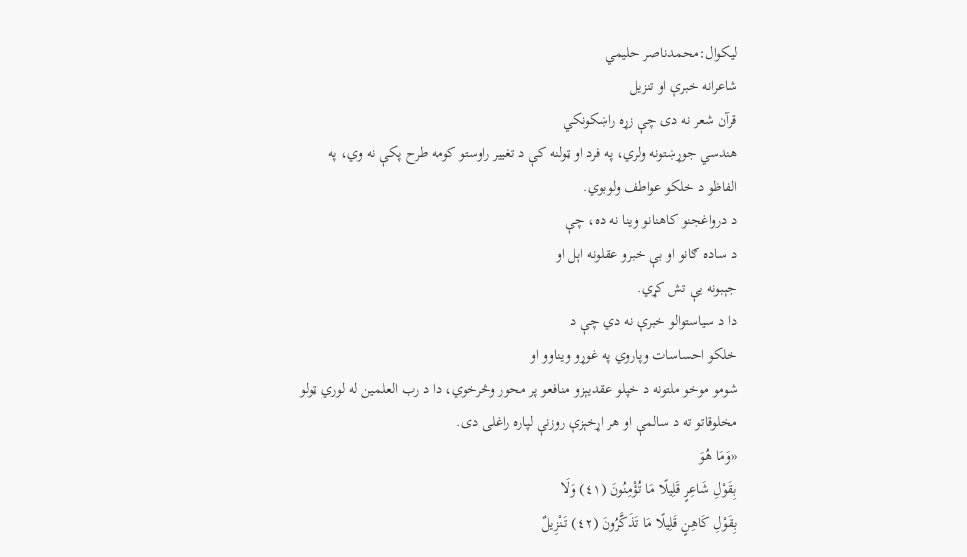لیکوال:محمدناصر حلیمي
شاعرانه خبرې او تنزیل
قرآن شعر نه دی چې زړه راښکونکي
هندسي جوړښتونه ولري، په فرد او ټولنه کې د تغيیر راوستو کومه طرح پکې نه وي، په
الفاظو د خلکو عواطف ولوبوي.
د درواغجنو کاهنانو وینا نه ده، چې
د ساده ګانو او بې خبرو عقلونه اېل او
جېبونه يې تش کړي.
دا د سیاستوالو خبرې نه دي چې د
خلکو احساسات وپاروي په غوړو ويناوو او
شومو موخو ملتونه د خپلو عقديېزو منافعو پر محور وڅرخوي، دا د رب العلمين له لوري ټولو
مخلوقاتو ته د سالمې او هر اړخېزې روزنې لپاره راغلی دی.
«وَمَا هُوَ
بِقَوْلِ شَاعِرٍ قَلِيلًا مَا تُؤْمِنُونَ (٤١) وَلَا
بِقَوْلِ كَاهِنٍ قَلِيلًا مَا تَذَكَّرُونَ (٤٢) تَنْزِيلٌ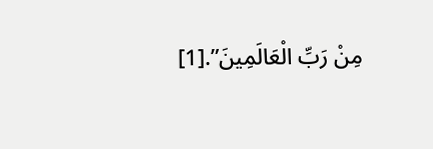مِنْ رَبِّ الْعَالَمِينَ”.[1]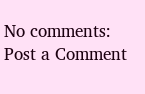No comments:
Post a Comment